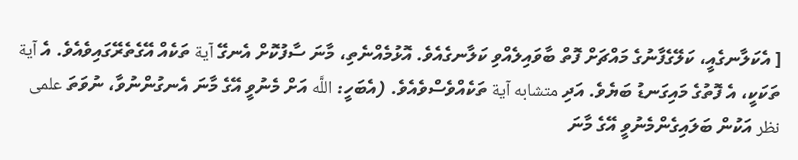[ އެކަލާނގެއީ، ކަލޭގެފާނުގެ މައްޗަށް ފޮތް ބާވައިލެއްވި ކަލާނގެއެވެ. އޮޅުމެއްނެތި، މާނަ ސާފުކޮށް އެނގޭ آية ތަކެއް އޭގެތެރޭގައިވެއެވެ. އެ آية ތަކަކީ، އެ ފޮތުގެ މައިގަނޑު ބަޔެވެ. އަދި متشابه آية ތަކެއްވެސްވެއެވެ. (އެބަހީ: اللَّه އަށް މެނުވީ އޭގެ މާނަ އެނގުންނުވާ، ނުވަތަ علمى نظر އަކުން ބަލައިގެންމެނުވީ އޭގެ މާނަ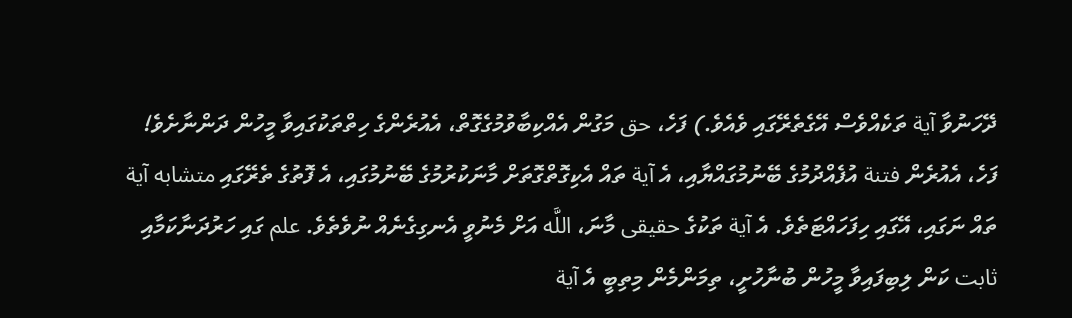ދޭހަނުވާ آية ތަކެއްވެސް އޭގެތެރޭގައި ވެއެވެ.) ފަހެ، حق މަގުން އެއްކިބާވުމުގެގޮތް، އެއުރެންގެ ހިތްތަކުގައިވާ މީހުން ދަންނާށެވެ! ފަހެ، އެއުރެން فتنة އުފެއްދުމުގެ ބޭނުމުގައްޔާއި، އެ آية ތައް އެކިގޮތްގޮތަށް މާނަކުރުމުގެ ބޭނުމުގައި، އެ ފޮތުގެ ތެރޭގައި متشابه آية ތައް ނަގައި، އޭގައި ހިފަހައްޓަތެވެ. އެ آية ތަކުގެ حقيقى މާނަ، اللَّه އަށް މެނުވީ އެނގިގެނެއް ނުވެތެވެ. علم ގައި ހަރުދަނާކަމާއި ثابت ކަން ލިބިފައިވާ މީހުން ބުނާހުށީ، ތިމަންމެން މިތިބީ އެ آية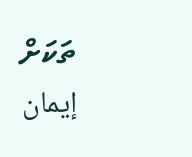ތަކަށް إيمان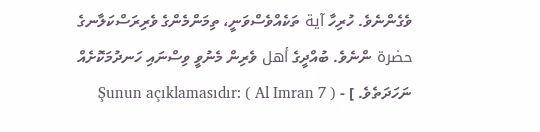ވެގެންނެވެ. ހުރިހާ آية ތަކެއްވެސްވަނީ، ތިމަންމެންގެ ވެރިރަސްކަލާނގެ حضرة ންނެވެ. ބުއްދީގެ أهل ވެރިން މެނުވީ ވިސްނައި ހަނދުމަކޮށެއް ނަހަދަތެވެ. ] - Şunun açıklamasıdır: ( Al Imran 7 )